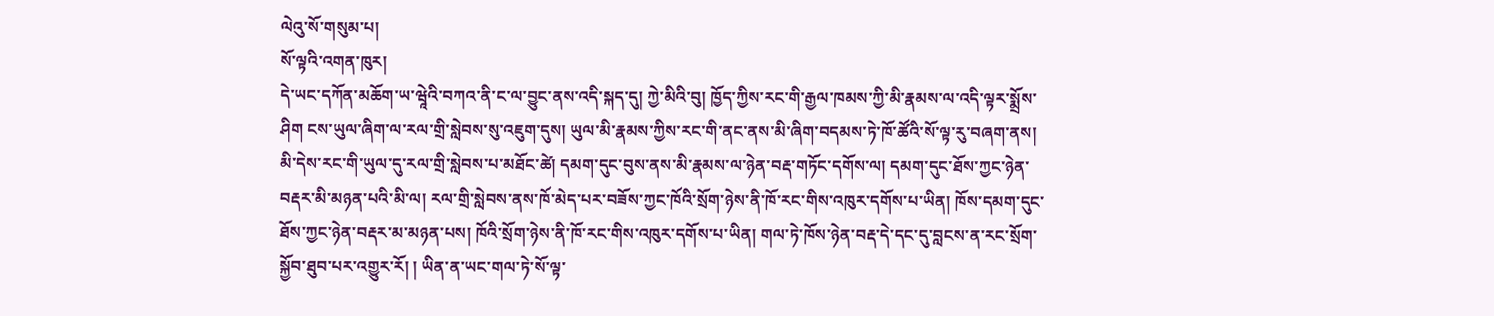ལེའུ་སོ་གསུམ་པ།
སོ་ལྟའི་འགན་ཁུར།
དེ་ཡང་དཀོན་མཆོག་ཡ་ཝཱེའི་བཀའ་ནི་ང་ལ་བྱུང་ནས་འདི་སྐད་དུ། ཀྱེ་མིའི་བུ། ཁྱོད་ཀྱིས་རང་གི་རྒྱལ་ཁམས་ཀྱི་མི་རྣམས་ལ་འདི་ལྟར་སྨྲོས་ཤིག ངས་ཡུལ་ཞིག་ལ་རལ་གྲི་སླེབས་སུ་འཇུག་དུས། ཡུལ་མི་རྣམས་ཀྱིས་རང་གི་ནང་ནས་མི་ཞིག་བདམས་ཏེ་ཁོ་ཚོའི་སོ་ལྟ་རུ་བཞག་ནས། མི་དེས་རང་གི་ཡུལ་དུ་རལ་གྲི་སླེབས་པ་མཐོང་ཚེ། དམག་དུང་བུས་ནས་མི་རྣམས་ལ་ཉེན་བརྡ་གཏོང་དགོས་ལ། དམག་དུང་ཐོས་ཀྱང་ཉེན་བརྡར་མི་མཉན་པའི་མི་ལ། རལ་གྲི་སླེབས་ནས་ཁོ་མེད་པར་བཟོས་ཀྱང་ཁོའི་སྲོག་ཉེས་ནི་ཁོ་རང་གིས་འཁུར་དགོས་པ་ཡིན། ཁོས་དམག་དུང་ཐོས་ཀྱང་ཉེན་བརྡར་མ་མཉན་པས། ཁོའི་སྲོག་ཉེས་ནི་ཁོ་རང་གིས་འཁུར་དགོས་པ་ཡིན། གལ་ཏེ་ཁོས་ཉེན་བརྡ་དེ་དང་དུ་བླངས་ན་རང་སྲོག་སྐྱོབ་ཐུབ་པར་འགྱུར་རོ། ། ཡིན་ན་ཡང་གལ་ཏེ་སོ་ལྟ་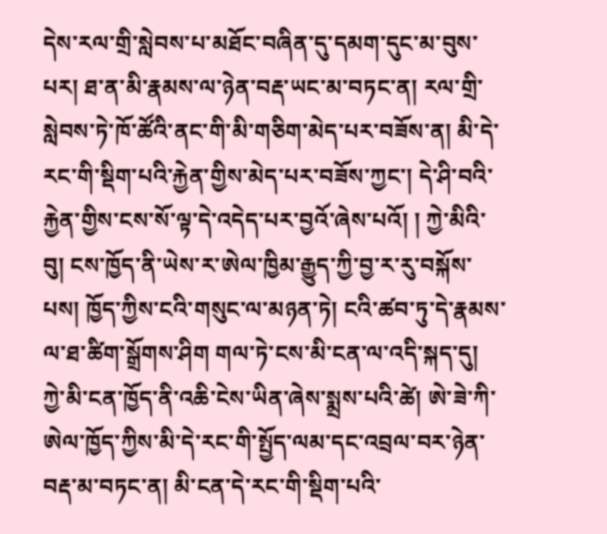དེས་རལ་གྲི་སླེབས་པ་མཐོང་བཞིན་དུ་དམག་དུང་མ་བུས་པར། ཐ་ན་མི་རྣམས་ལ་ཉེན་བརྡ་ཡང་མ་བཏང་ན། རལ་གྲི་སླེབས་ཏེ་ཁོ་ཚོའི་ནང་གི་མི་གཅིག་མེད་པར་བཟོས་ན། མི་དེ་རང་གི་སྡིག་པའི་རྐྱེན་གྱིས་མེད་པར་བཟོས་ཀྱང་། དེ་ཤི་བའི་རྐྱེན་གྱིས་ངས་སོ་ལྟ་དེ་འདེད་པར་བྱའོ་ཞེས་པའོ། ། ཀྱེ་མིའི་བུ། ངས་ཁྱོད་ནི་ཡེས་ར་ཨེལ་ཁྱིམ་རྒྱུད་ཀྱི་བྱ་ར་རུ་བསྐོས་པས། ཁྱོད་ཀྱིས་ངའི་གསུང་ལ་མཉན་ཏེ། ངའི་ཚབ་ཏུ་དེ་རྣམས་ལ་ཐ་ཚིག་སྒྲོགས་ཤིག གལ་ཏེ་ངས་མི་ངན་ལ་འདི་སྐད་དུ། ཀྱེ་མི་ངན་ཁྱོད་ནི་འཆི་ངེས་ཡིན་ཞེས་སྨྲས་པའི་ཚེ། ཨེ་ཟེ་ཀི་ཨེལ་ཁྱོད་ཀྱིས་མི་དེ་རང་གི་སྤྱོད་ལམ་དང་འབྲལ་བར་ཉེན་བརྡ་མ་བཏང་ན། མི་ངན་དེ་རང་གི་སྡིག་པའི་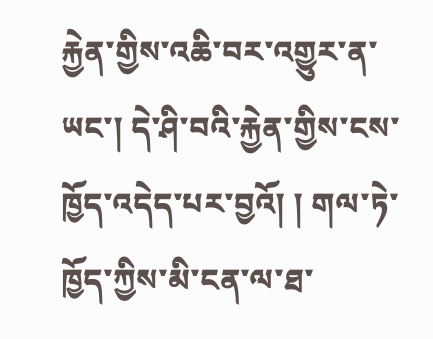རྐྱེན་གྱིས་འཆི་བར་འགྱུར་ན་ཡང་། དེ་ཤི་བའི་རྐྱེན་གྱིས་ངས་ཁྱོད་འདེད་པར་བྱའོ། ། གལ་ཏེ་ཁྱོད་ཀྱིས་མི་ངན་ལ་ཐ་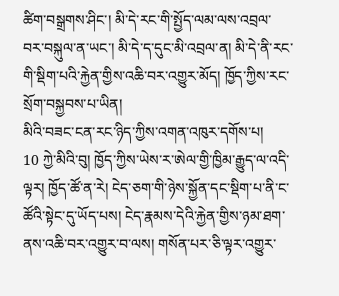ཚིག་བསྒྲགས་ཤིང་། མི་དེ་རང་གི་སྤྱོད་ལམ་ལས་འབྲལ་བར་བསྐུལ་ན་ཡང་། མི་དེ་ད་དུང་མི་འབྲལ་ན། མི་དེ་ནི་རང་གི་སྡིག་པའི་རྐྱེན་གྱིས་འཆི་བར་འགྱུར་མོད། ཁྱོད་ཀྱིས་རང་སྲོག་བསྐྱབས་པ་ཡིན།
མིའི་བཟང་ངན་རང་ཉིད་ཀྱིས་འགན་འཁུར་དགོས་པ།
10 ཀྱེ་མིའི་བུ། ཁྱོད་ཀྱིས་ཡེས་ར་ཨེལ་གྱི་ཁྱིམ་རྒྱུད་ལ་འདི་ལྟར། ཁྱོད་ཚོ་ན་རེ། ངེད་ཅག་གི་ཉེས་སྐྱོན་དང་སྡིག་པ་ནི་ང་ཚོའི་སྟེང་དུ་ཡོད་པས། ངེད་རྣམས་དེའི་རྐྱེན་གྱིས་ཉམ་ཐག་ནས་འཆི་བར་འགྱུར་བ་ལས། གསོན་པར་ཅི་ལྟར་འགྱུར་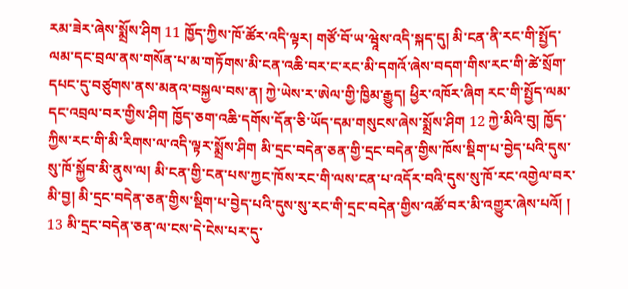རམ་ཟེར་ཞེས་སྨྲོས་ཤིག 11 ཁྱོད་ཀྱིས་ཁོ་ཚོར་འདི་ལྟར། གཙོ་བོ་ཡ་ཝཱེས་འདི་སྐད་དུ། མི་ངན་ནི་རང་གི་སྤྱོད་ལམ་དང་བྲལ་ནས་གསོན་པ་མ་གཏོགས་མི་ངན་འཆི་བར་ང་རང་མི་དགའོ་ཞེས་བདག་གིས་རང་གི་ཚེ་སྲོག་དཔང་དུ་བཙུགས་ནས་མནའ་བསྐྱལ་བས་ན། ཀྱེ་ཡེས་ར་ཨེལ་གྱི་ཁྱིམ་རྒྱུད། ཕྱིར་འཁོར་ཞིག རང་གི་སྤྱོད་ལམ་དང་འབྲལ་བར་གྱིས་ཤིག ཁྱོད་ཅག་འཆི་དགོས་དོན་ཅི་ཡོད་དམ་གསུངས་ཞེས་སྨྲོས་ཤིག 12 ཀྱེ་མིའི་བུ། ཁྱོད་ཀྱིས་རང་གི་མི་རིགས་ལ་འདི་ལྟར་སྨྲོས་ཤིག མི་དྲང་བདེན་ཅན་གྱི་དྲང་བདེན་གྱིས་ཁོས་སྡིག་པ་བྱེད་པའི་དུས་སུ་ཁོ་སྐྱོབ་མི་ནུས་ལ། མི་ངན་གྱི་ངན་པས་ཀྱང་ཁོས་རང་གི་ལས་ངན་པ་འདོར་བའི་དུས་སུ་ཁོ་རང་འགྱེལ་བར་མི་བྱ། མི་དྲང་བདེན་ཅན་གྱིས་སྡིག་པ་བྱེད་པའི་དུས་སུ་རང་གི་དྲང་བདེན་གྱིས་འཚོ་བར་མི་འགྱུར་ཞེས་པའོ། ། 13 མི་དྲང་བདེན་ཅན་ལ་ངས་དེ་ངེས་པར་དུ་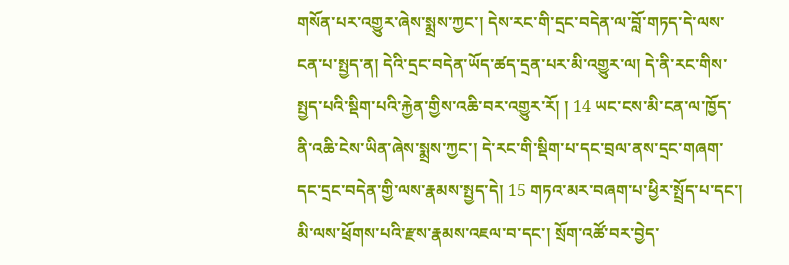གསོན་པར་འགྱུར་ཞེས་སྨྲས་ཀྱང་། དེས་རང་གི་དྲང་བདེན་ལ་བློ་གཏད་དེ་ལས་ངན་པ་སྤྱད་ན། དེའི་དྲང་བདེན་ཡོད་ཚད་དྲན་པར་མི་འགྱུར་ལ། དེ་ནི་རང་གིས་སྤྱད་པའི་སྡིག་པའི་རྐྱེན་གྱིས་འཆི་བར་འགྱུར་རོ། ། 14 ཡང་ངས་མི་ངན་ལ་ཁྱོད་ནི་འཆི་ངེས་ཡིན་ཞེས་སྨྲས་ཀྱང་། དེ་རང་གི་སྡིག་པ་དང་བྲལ་ནས་དྲང་གཞག་དང་དྲང་བདེན་གྱི་ལས་རྣམས་སྤྱད་དེ། 15 གཏའ་མར་བཞག་པ་ཕྱིར་སྤྲོད་པ་དང་། མི་ལས་ཕྲོགས་པའི་རྫས་རྣམས་འཇལ་བ་དང་། སྲོག་འཚོ་བར་བྱེད་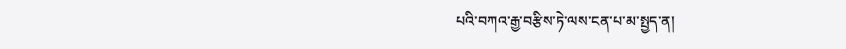པའི་བཀའ་རྒྱ་བརྩིས་ཏེ་ལས་ངན་པ་མ་སྤྱད་ན།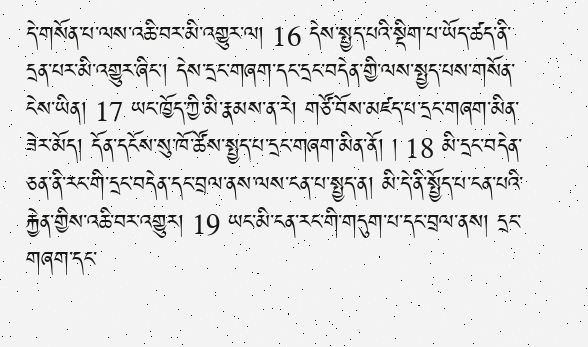དེ་གསོན་པ་ལས་འཆི་བར་མི་འགྱུར་ལ། 16 དེས་སྤྱད་པའི་སྡིག་པ་ཡོད་ཚད་ནི་དྲན་པར་མི་འགྱུར་ཞིང་། དེས་དྲང་གཞག་དང་དྲང་བདེན་གྱི་ལས་སྤྱད་པས་གསོན་ངེས་ཡིན། 17 ཡང་ཁྱོད་ཀྱི་མི་རྣམས་ན་རེ། གཙོ་བོས་མཛད་པ་དྲང་གཞག་མིན་ཟེར་མོད། དོན་དངོས་སུ་ཁོ་ཚོས་སྤྱད་པ་དྲང་གཞག་མིན་ནོ། ། 18 མི་དྲང་བདེན་ཅན་ནི་རང་གི་དྲང་བདེན་དང་བྲལ་ནས་ལས་ངན་པ་སྤྱད་ན། མི་དེ་ནི་སྤྱོད་པ་ངན་པའི་རྐྱེན་གྱིས་འཆི་བར་འགྱུར། 19 ཡང་མི་ངན་རང་གི་གདུག་པ་དང་བྲལ་ནས། དྲང་གཞག་དང་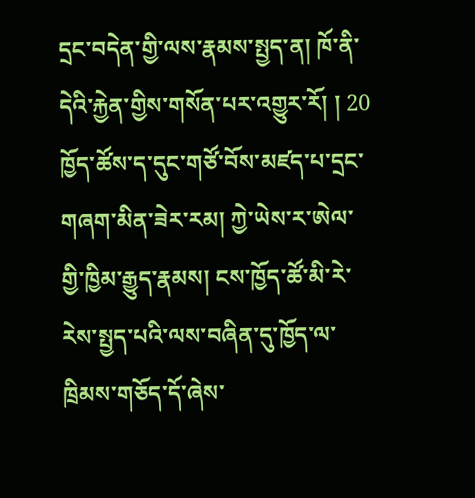དྲང་བདེན་གྱི་ལས་རྣམས་སྤྱད་ན། ཁོ་ནི་དེའི་རྐྱེན་གྱིས་གསོན་པར་འགྱུར་རོ། ། 20 ཁྱོད་ཚོས་ད་དུང་གཙོ་བོས་མཛད་པ་དྲང་གཞག་མིན་ཟེར་རམ། ཀྱེ་ཡེས་ར་ཨེལ་གྱི་ཁྱིམ་རྒྱུད་རྣམས། ངས་ཁྱོད་ཚོ་མི་རེ་རེས་སྤྱད་པའི་ལས་བཞིན་དུ་ཁྱོད་ལ་ཁྲིམས་གཅོད་དོ་ཞེས་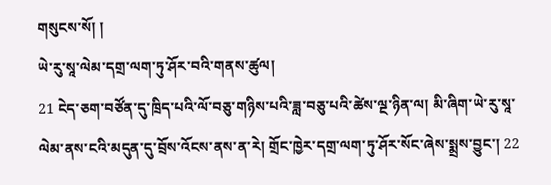གསུངས་སོ། །
ཡེ་རུ་སཱ་ལེམ་དགྲ་ལག་ཏུ་ཤོར་བའི་གནས་ཚུལ།
21 ངེད་ཅག་བཙོན་དུ་ཁྲིད་པའི་ལོ་བཅུ་གཉིས་པའི་ཟླ་བཅུ་པའི་ཚེས་ལྔ་ཉིན་ལ། མི་ཞིག་ཡེ་རུ་སཱ་ལེམ་ནས་ངའི་མདུན་དུ་བྲོས་འོངས་ནས་ན་རེ། གྲོང་ཁྱེར་དགྲ་ལག་ཏུ་ཤོར་སོང་ཞེས་སྨྲས་བྱུང་། 22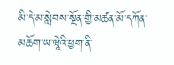མི་དེ་མ་སླེབས་སྔོན་གྱི་མཚན་མོ་དཀོན་མཆོག་ཡ་ཝཱེའི་ཕྱག་ནི་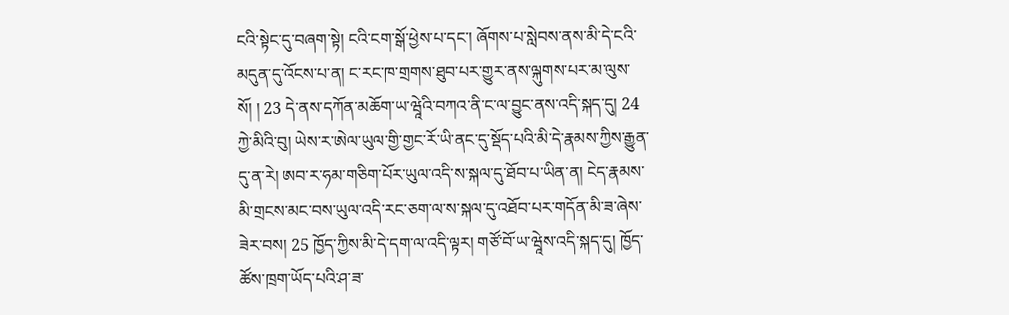ངའི་སྟེང་དུ་བཞག་སྟེ། ངའི་ངག་སྒོ་ཕྱེས་པ་དང་། ཞོགས་པ་སླེབས་ནས་མི་དེ་ངའི་མདུན་དུ་འོངས་པ་ན། ང་རང་ཁ་གྲགས་ཐུབ་པར་གྱུར་ནས་ལྐུགས་པར་མ་ལུས་སོ། ། 23 དེ་ནས་དཀོན་མཆོག་ཡ་ཝཱེའི་བཀའ་ནི་ང་ལ་བྱུང་ནས་འདི་སྐད་དུ། 24 ཀྱེ་མིའི་བུ། ཡེས་ར་ཨེལ་ཡུལ་གྱི་གྱང་རོ་ཡི་ནང་དུ་སྡོད་པའི་མི་དེ་རྣམས་ཀྱིས་རྒྱུན་དུ་ན་རེ། ཨབ་ར་ཧམ་གཅིག་པོར་ཡུལ་འདི་ས་སྐལ་དུ་ཐོབ་པ་ཡིན་ན། ངེད་རྣམས་མི་གྲངས་མང་བས་ཡུལ་འདི་རང་ཅག་ལ་ས་སྐལ་དུ་འཐོབ་པར་གདོན་མི་ཟ་ཞེས་ཟེར་བས། 25 ཁྱོད་ཀྱིས་མི་དེ་དག་ལ་འདི་ལྟར། གཙོ་བོ་ཡ་ཝཱེས་འདི་སྐད་དུ། ཁྱོད་ཚོས་ཁྲག་ཡོད་པའི་ཤ་ཟ་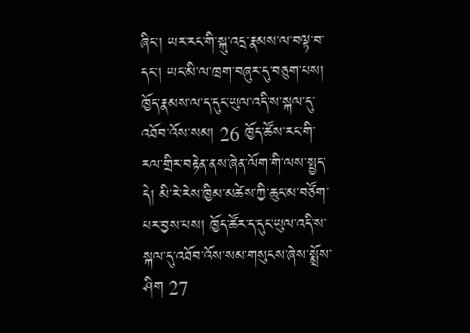ཞིང་། ཡར་རང་གི་སྐུ་འདྲ་རྣམས་ལ་བལྟ་བ་དང་། ཡང་མི་ལ་ཁྲག་བཞུར་དུ་བཅུག་པས། ཁྱོད་རྣམས་ལ་ད་དུང་ཡུལ་འདི་ས་སྐལ་དུ་འཐོབ་འོས་སམ། 26 ཁྱོད་ཚོས་རང་གི་རལ་གྲིར་བརྟེན་ནས་ཞེན་ལོག་གི་ལས་སྤྱད་དེ། མི་རེ་རེས་ཁྱིམ་མཚེས་ཀྱི་ཆུང་མ་བཙོག་པར་བྱས་པས། ཁྱོད་ཚོར་ད་དུང་ཡུལ་འདི་ས་སྐལ་དུ་འཐོབ་འོས་སམ་གསུངས་ཞེས་སྨྲོས་ཤིག 27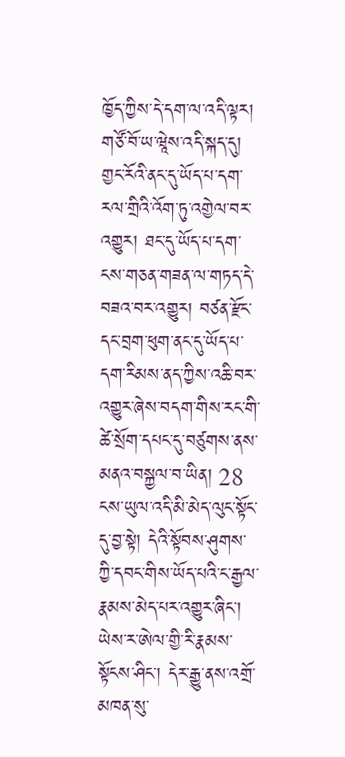ཁྱོད་ཀྱིས་དེ་དག་ལ་འདི་ལྟར། གཙོ་བོ་ཡ་ཝཱེས་འདི་སྐད་དུ། གྱང་རོའི་ནང་དུ་ཡོད་པ་དག་རལ་གྲིའི་འོག་ཏུ་འགྱེལ་བར་འགྱུར། ཐང་དུ་ཡོད་པ་དག་ངས་གཅན་གཟན་ལ་གཏད་དེ་བཟའ་བར་འགྱུར། བཙན་རྫོང་དང་བྲག་ཕུག་ནང་དུ་ཡོད་པ་དག་རིམས་ནད་ཀྱིས་འཆི་བར་འགྱུར་ཞེས་བདག་གིས་རང་གི་ཚེ་སྲོག་དཔང་དུ་བཙུགས་ནས་མནའ་བསྐྱལ་བ་ཡིན། 28 ངས་ཡུལ་འདི་མི་མེད་ལུང་སྟོང་དུ་བྱ་སྟེ། དེའི་སྟོབས་ཤུགས་ཀྱི་དབང་གིས་ཡོད་པའི་ང་རྒྱལ་རྣམས་མེད་པར་འགྱུར་ཞིང་། ཡེས་ར་ཨེལ་གྱི་རི་རྣམས་སྟོངས་ཤིང་། དེར་རྒྱུ་ནས་འགྲོ་མཁན་སུ་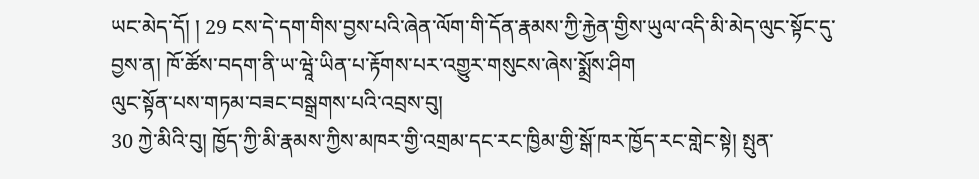ཡང་མེད་དོ། ། 29 ངས་དེ་དག་གིས་བྱས་པའི་ཞེན་ལོག་གི་དོན་རྣམས་ཀྱི་རྐྱེན་གྱིས་ཡུལ་འདི་མི་མེད་ལུང་སྟོང་དུ་བྱས་ན། ཁོ་ཚོས་བདག་ནི་ཡ་ཝཱེ་ཡིན་པ་རྟོགས་པར་འགྱུར་གསུངས་ཞེས་སྨྲོས་ཤིག
ལུང་སྟོན་པས་གཏམ་བཟང་བསྒྲགས་པའི་འབྲས་བུ།
30 ཀྱེ་མིའི་བུ། ཁྱོད་ཀྱི་མི་རྣམས་ཀྱིས་མཁར་གྱི་འགྲམ་དང་རང་ཁྱིམ་གྱི་སྒོ་ཁར་ཁྱོད་རང་གླེང་སྟེ། སྤུན་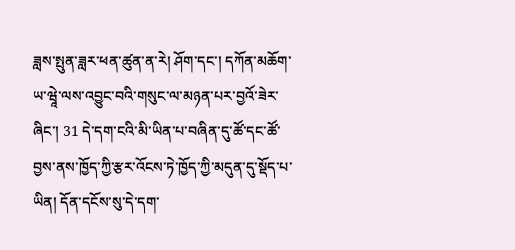ཟླས་སྤུན་ཟླར་ཕན་ཚུན་ན་རེ། ཤོག་དང་། དཀོན་མཆོག་ཡ་ཝཱེ་ལས་འབྱུང་བའི་གསུང་ལ་མཉན་པར་བྱའོ་ཟེར་ཞིང་། 31 དེ་དག་ངའི་མི་ཡིན་པ་བཞིན་དུ་ཚོ་དང་ཚོ་བྱས་ནས་ཁྱོད་ཀྱི་རྩར་འོངས་ཏེ་ཁྱོད་ཀྱི་མདུན་དུ་སྡོད་པ་ཡིན། དོན་དངོས་སུ་དེ་དག་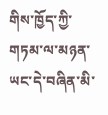གིས་ཁྱོད་ཀྱི་གཏམ་ལ་མཉན་ཡང་དེ་བཞིན་མི་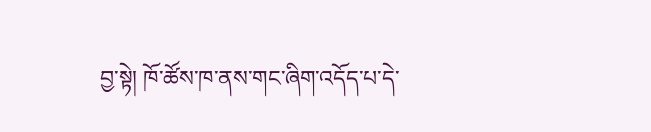བྱ་སྟེ། ཁོ་ཚོས་ཁ་ནས་གང་ཞིག་འདོད་པ་དེ་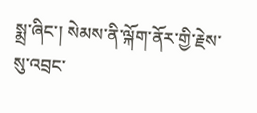སྨྲ་ཞིང་། སེམས་ནི་ལྐོག་ནོར་གྱི་རྗེས་སུ་འབྲང་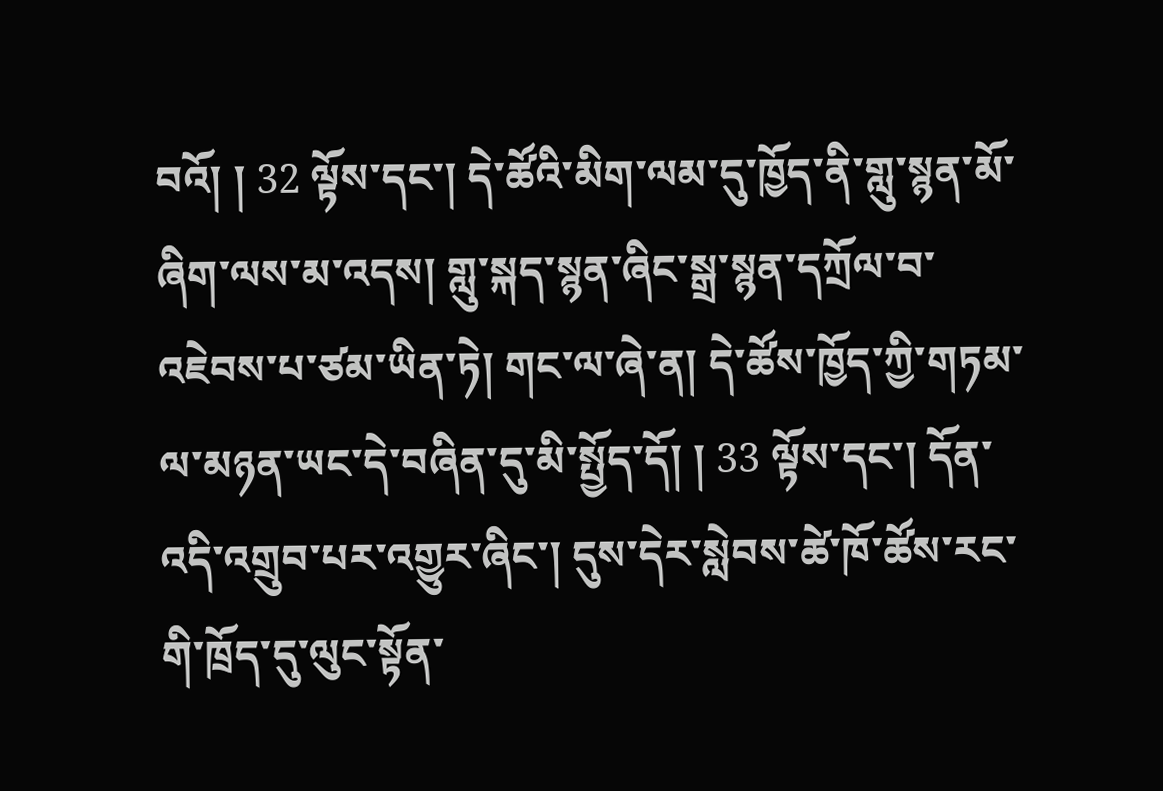བའོ། ། 32 ལྟོས་དང་། དེ་ཚོའི་མིག་ལམ་དུ་ཁྱོད་ནི་གླུ་སྙན་མོ་ཞིག་ལས་མ་འདས། གླུ་སྐད་སྙན་ཞིང་སྒྲ་སྙན་དཀྲོལ་བ་འཇེབས་པ་ཙམ་ཡིན་ཏེ། གང་ལ་ཞེ་ན། དེ་ཚོས་ཁྱོད་ཀྱི་གཏམ་ལ་མཉན་ཡང་དེ་བཞིན་དུ་མི་སྤྱོད་དོ། ། 33 ལྟོས་དང་། དོན་འདི་འགྲུབ་པར་འགྱུར་ཞིང་། དུས་དེར་སླེབས་ཚེ་ཁོ་ཚོས་རང་གི་ཁྲོད་དུ་ལུང་སྟོན་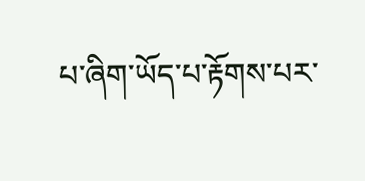པ་ཞིག་ཡོད་པ་རྟོགས་པར་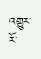འགྱུར་རོ་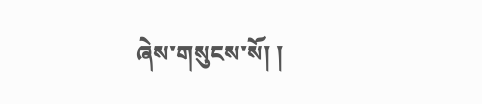ཞེས་གསུངས་སོ། །